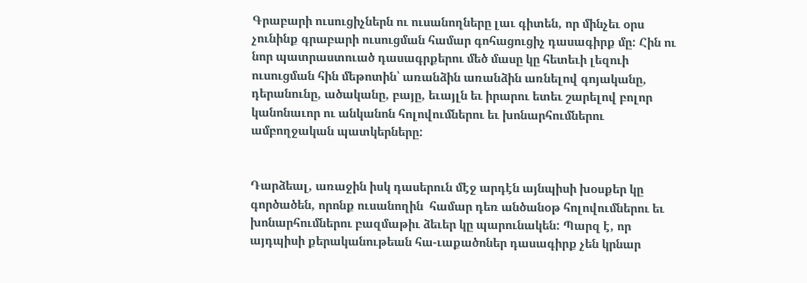Գրաբարի ուսուցիչներն ու ուսանողները լաւ գիտեն, որ մինչեւ օրս չունինք գրաբարի ուսուցման համար գոհացուցիչ դասագիրք մը: Հին ու նոր պատրաստուած դասագրքերու մեծ մասը կը հետեւի լեզուի ուսուցման հին մեթոտին՝ առանձին առանձին առնելով գոյականը, դերանունը, ածականը, բայը, եւայլն եւ իրարու ետեւ շարելով բոլոր կանոնաւոր ու անկանոն հոլովումներու եւ խոնարհումներու ամբողջական պատկերները:


Դարձեալ, առաջին իսկ դասերուն մէջ արդէն այնպիսի խօսքեր կը գործածեն, որոնք ուսանողին  համար դեռ անծանօթ հոլովումներու եւ խոնարհումներու բազմաթիւ ձեւեր կը պարունակեն: Պարզ է, որ այդպիսի քերականութեան հա-ւաքածոներ դասագիրք չեն կրնար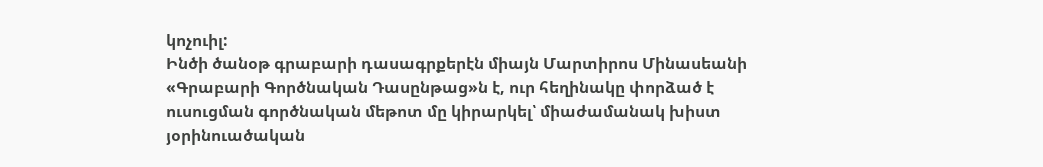կոչուիլ:
Ինծի ծանօթ գրաբարի դասագրքերէն միայն Մարտիրոս Մինասեանի «Գրաբարի Գործնական Դասընթաց»ն է, ուր հեղինակը փորձած է ուսուցման գործնական մեթոտ մը կիրարկել՝ միաժամանակ խիստ յօրինուածական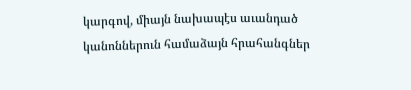կարգով, միայն նախապէս աւանդած կանոններուն համաձայն հրահանգներ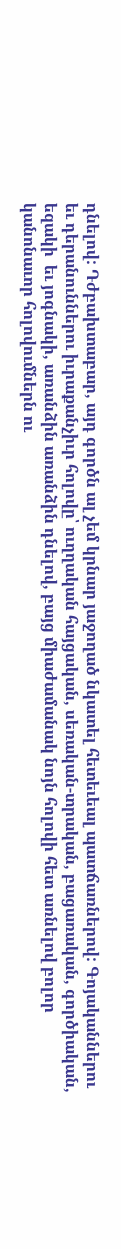դնելով: Դժբախտաբար, այդ գործն ալ չեմ կրնար յաջողած նկատել հետեւեալ պատճառներով: Գոյականներու եւ դերանուններու իւրաքանչիւր հոլովը՝ ուղղական հայցական, սեռական-տրական, բացառական, գործիական, եզակի  եւ յոգնակի, առանձին առանձին դնելով, բայց միաժամանակ նոյն հոլովի հետ առնելով բոլոր կանոնաւոր հոլովումներն ու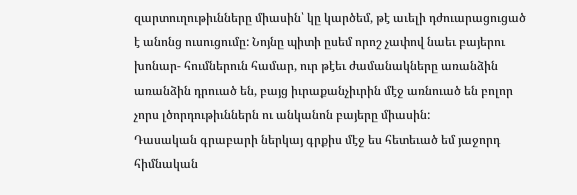զարտուղութիւնները միասին՝ կը կարծեմ, թէ աւելի դժուարացուցած է անոնց ուսուցումը: Նոյնը պիտի ըսեմ որոշ չափով նաեւ բայերու խոնար- հումներուն համար, ուր թէեւ ժամանակները առանձին առանձին դրուած են, բայց իւրաքանչիւրին մէջ առնուած են բոլոր չորս լծորդութիւններն ու անկանոն բայերը միասին:
Դասական գրաբարի ներկայ գրքիս մէջ ես հետեւած եմ յաջորդ հիմնական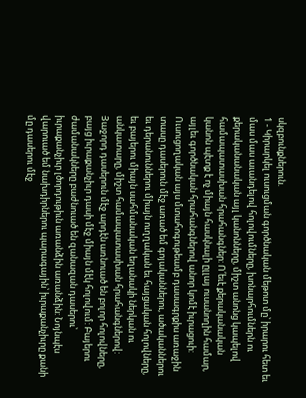սկզբունքներուն.
1 - Կիրարկել ուսուցման գործնական մեթոտ մը՝ իրարու հետ եւ մաս մաս աւանդելով հոլովումները, խոնարհումներն ու քերականանական այլ կանոնները, միշտ անոնց կապելով համապատասխան հրահանգներ: Ո՛եւէ քերականական կանոն պէտք է ոչ միայն հասկնալի ըլլայ ուսանողին համար, այլեւ գործնական հրահանգներով անոր կոմէ իւրացուի:
Ուսուցողական այս մտահոգութեամբ դասագրքիս առաջին  տասը դասերուն մէջ առած եմ գոյականներու, ածականներու եւ դերանուններու միայն ուղղական եւ հայցական հոլովները, եւ բայերու միայն սահմանական եղանակի ներկան ու անկատարը, միշտ համապատասխան հրահանգներով:
Յաջորդ դասերուն մէջ արդէն առնուած են բոլոր հոլովները, բայց իւրաքանչիւր դասի մէջ միայն մէկ հոլովում: Բայերու ժամանակները բաժնուած են զանազան դասերու՝ իւրաքանչիւր լծորդութիւն առանձին առանձին: Նոյնպէս վարուած եմ նախդիրներու պարագային՝ իւրաքանչիւրը քանի մը դասերու մէջ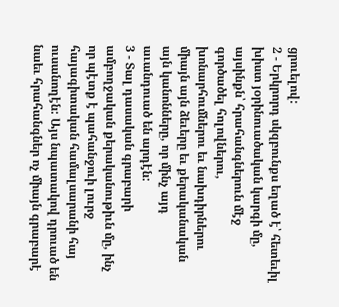ցրուելով:
2 - Երկրորդ սկզբունքս եղած է՝ հետեւիլ խիստ յօրինուածական կարգի մը, այսինքն՝ հրահանգներուն մէջ գործածել հոլովներու, խոնարհումներու եւ նախդիրներու միայն այն ձեւերը եւ քերականական այն կանոնները, որ մինչ այդ աւանդուած են արդէն:
3 - Տալ դասական գրաբարի ամբողջական քերականութիւն մը, ինչ որ պէտք է պահանջուի լուրջ հայագիտական համալսարանի հայ ուսանողէն: Այս նպատակով դրուած են նաեւ հրահանգներ ոչ միայն գրաբարէ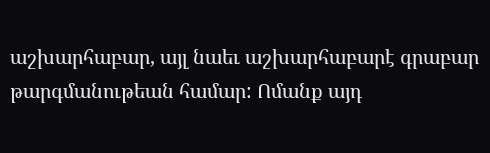աշխարհաբար, այլ նաեւ աշխարհաբարէ գրաբար   թարգմանութեան համար: Ոմանք այդ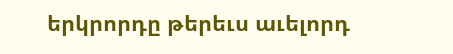երկրորդը թերեւս աւելորդ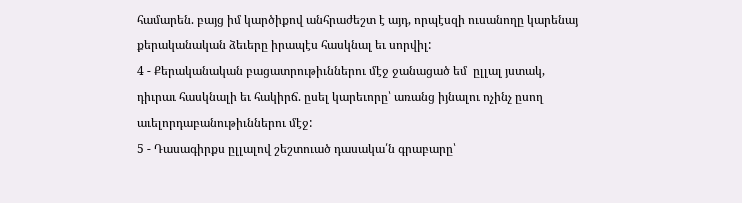համարեն. բայց իմ կարծիքով անհրաժեշտ է այդ, որպէսզի ուսանողը կարենայ քերականական ձեւերը իրապէս հասկնալ եւ սորվիլ:
4 - Քերականական բացատրութիւններու մէջ ջանացած եմ  ըլլալ յստակ, դիւրաւ հասկնալի եւ հակիրճ. ըսել կարեւորը՝ առանց իյնալու ոչինչ ըսող աւելորդաբանութիւններու մէջ:
5 - Դասագիրքս ըլլալով շեշտուած դասակա՛ն գրաբարը՝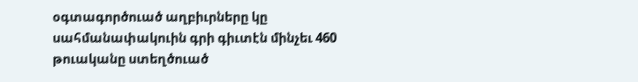օգտագործուած աղբիւրները կը սահմանափակուին գրի գիւտէն մինչեւ 460 թուականը ստեղծուած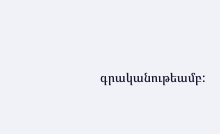գրականութեամբ: